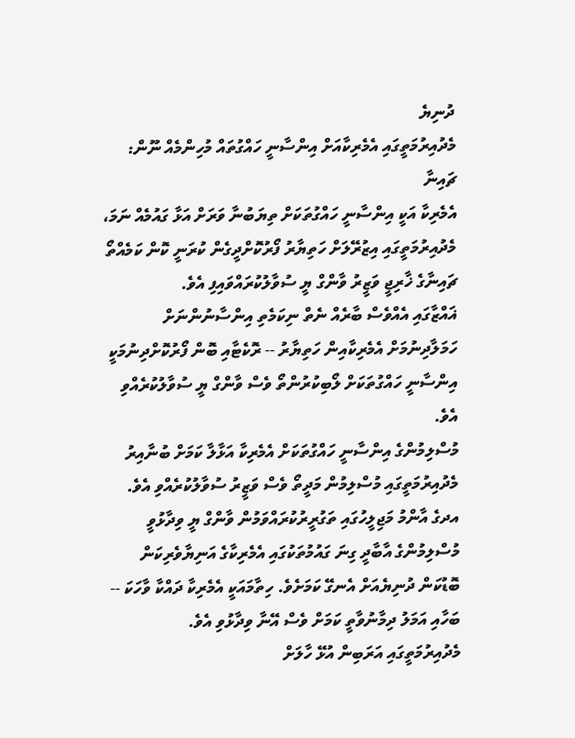ދުނިޔެ
މެދުއިރުމަތީގައި އެމެރިކާއަށް އިންސާނީ ހައްގުތައް މުހިންމެއް ނޫން: ޗައިނާ
އެމެރިކާ އަކީ އިންސާނީ ހައްގުތަކަށް ތިޔަބުނާ ވަރަށް އަޅާ ގައުމެއް ނަމަ، މެދުއިރުމަތީގައި އިޒުރޭލަށް ހަތިޔާރު ފޯރުކޮށްދީގެން ކުރަނީ ކޮން ކަމެއްތޯ ޗައިނާގެ ޚާރިޖީ ވަޒީރު ވާންގް ޔީ ސުވާލުކުރައްވައިފި އެވެ.
ޣައްޒާގައި އެއްވެސް ބާރެއް ނެތް ނިކަމެތި އިންސާނުންނަށް ހަމަލާދިނުމަށް އެމެރިކާއިން ހަތިޔާރު -- ރޮކެޓާއި ބޮން ފޯރުކޮށްދިނުމަކީ އިންސާނީ ހައްގުތަކަށް ލޯބިކުރުންތޯ ވެސް ވާންގް ޔީ ސުވާލުކުރެއްވި އެވެ.
މުސްލިމުންގެ އިންސާނީ ހައްގުތަކަށް އެމެރިކާ އަޅާލާ ކަމަށް ބުނާއިރު މެދުއިރުމަތީގައި މުސްލިމުން މަދީތޯ ވެސް ވަޒީރު ސުވާލުކުރެއްވި އެވެ.
އދގެ އާންމު މަޖިލީހުގައި ތަގުރީރުކުރައްވަމުން ވާންގް ޔީ ވިދާޅުވީ މުސްލިމުންގެ އާބާދީ ގިނަ ގައުމުތަކުގައި އެމެރިކާގެ އަނިޔާވެރިކަން ބޮޑުކަން ދުނިޔެއަށް އެނގޭ ކަމަށެވެ. ހިތާމައަކީ އެމެރިކާ ދައްކާ ވާހަކަ -- ބަހާއި އަމަލު ދިމާނުވާތީ ކަމަށް ވެސް އޭނާ ވިދާޅުވި އެވެ.
މެދުއިރުމަތީގައި އަރަބިން އުޅޭ ހާލަށް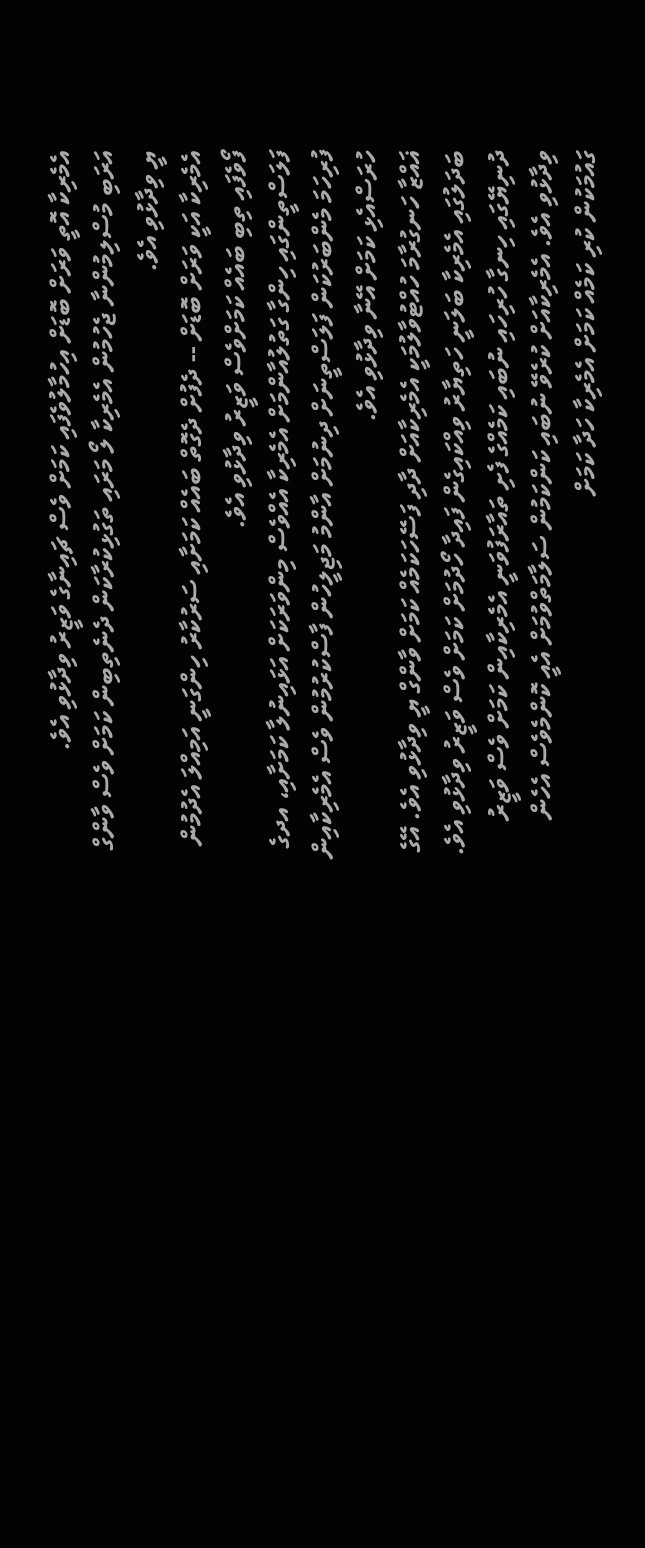އެމެރިކާ އޮތީ ވަރަށް ބޮޑަށް އިހުމާލުވެފައި ކަމަށް ވެސް ޗައިނާގެ ވަޒީރު ވިދާޅުވި އެވެ.
އަރަބި މުސްލިމުންނާ ޖެހުމުން އެމެރިކާ ލޯ މަރައި ތަގުޅިކުރާކަން ދެނެތިބިން ކަމަށް ވެސް ވާންގް ޔީ ވިދާޅުވި އެވެ.
އެމެރިކާ އަކީ ވަރަށް ބޮޑަށް -- ދެފުށް ދެގޮތް ބައެއް ކަމަށާއި ސަރުކާރު ހިންގަނީ އަމިއްލަ އެދުމުން ފޯވެފައި ތިބި ބައެއް ކަމަށްވެސް ވަޒީރު ވިދާޅުވި އެވެ.
ފަލަސްތީންގައި ހިންގާ ގަތުލުއާންމަށް އެމެރިކާ އެއްވެސް މިންވަރަކަށް އަޅައިނުލާ ކަމަށާއި، އދގެ ފުރިހަމަ މެންބަރުކަން ފަލަސްތީނަށް ދިނުމަށް އާންމު މަޖިލީހުން ފާސްކުރުމުން ވެސް އެމެރިކާއިން ހުރަސްއެޅި ކަމަށް އޭނާ ވިދާޅުވި އެވެ.
ޣައްޒާ ހަނގުރާމަ ހުއްޓުވާލުމަކީ އެމެރިކާއަށް ދާދި ފަސޭހަކަމެއް ކަމަށް ވާންގް ޔީ ވިދާޅުވި އެވެ. އޭގެ ބަދަލުގައި އެމެރިކާ ބަލަނީ ހަތިޔާރު ވިއްކައިގެން ފައިދާ ހޯދުމަށް ކަމަށް ވެސް ވަޒީރު ވިދާޅުވި އެވެ.
ދުނިޔޭގައި ހިނގާ ހުރިހައި ނުބައި ކަމެއްގެ ފެށި ތައާރަފުވަނީ އެމެރިކާއިން ކަމަށް ވެސް ވަޒީރު ވިދާޅުވި އެވެ. އެމެރިކާއަށް ކުރެވޭ ނުބައި ކަންކަމުން ސަލާމަތްވުމަށް އެއީ ކޮންމެވެސް އެހެން ގައުމަކުން ކުރި ކަމެއް ކަމަށް އެމެރިކާ ހަދާ ކަމަށް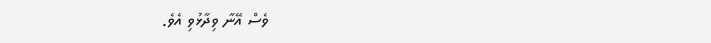ވެސް އޭނާ ވިދާޅުވި އެވެ.